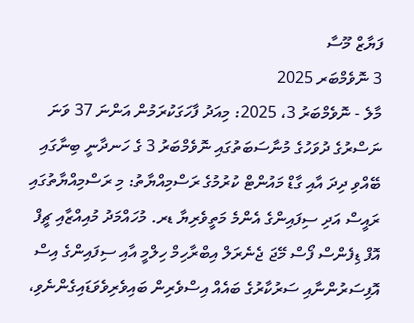ފަޔާޒް މޫސާ
3 ނޮވެމްބަރ 2025
މާލެ - ނޮވެމްބަރު 3، 2025: މިއަދު ފާހަގަކުރަމުން އަންނަ 37 ވަނަ ނަސްރުގެ ދުވަހުގެ މުނާސަބަތުގައި ނޮވެމްބަރު 3 ގެ ހަނދާނީ ބިނާގައި ބޭއްވި ދިދަ އާއި ގާޑް މައުންޓް ކުރުމުގެ ރަސްމިއްޔާތު: މި ރަސްމިއްޔާތުގައި ރައީސް އަދި ސިފައިންގެ އެންމެ މަތީވެރިޔާ ޑރ. މުހައްމަދު މުއިއްޒާއި ޗީފް އޮފް ޑިފެންސް ފޯސް މޭޖަ ޖެނެރަލް އިބްރާހިމް ހިލްމީ އާއި ސިފައިންގެ އިސް އޮފިސަރުންނާއި ސަރުކާރުގެ ބައެއް އިސްވެރިން ބައިވެރިވެވަޑައިގެންނެވި،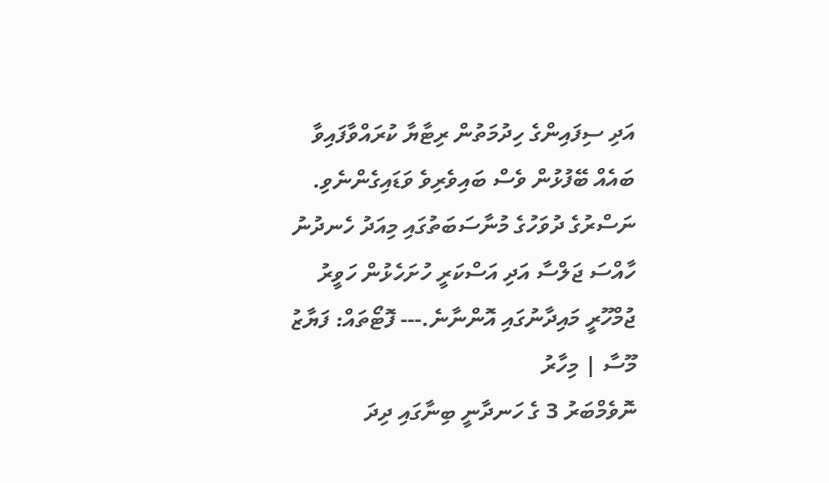އަދި ސިފައިންގެ ހިދުމަތުން ރިޓާޔާ ކުރައްވާފައިވާ ބައެއް ބޭފުޅުން ވެސް ބައިވެރިވެ ވަޑައިގެންނެވި. ނަސްރުގެ ދުވަހުގެ މުނާސަބަތުގައި މިއަދު ހެނދުނު ހާއްސަ ޖަލްސާ އަދި އަސްކަރީ ހުށަހެޅުން ހަވީރު ޖުމްހޫރީ މައިދާނުގައި އޮންނާނެ.--- ފޮޓޯތައް: ފަޔާޒު މޫސާ | މިހާރު
ނޮވެމްބަރު 3 ގެ ހަނދާނީ ބިނާގައި ދިދަ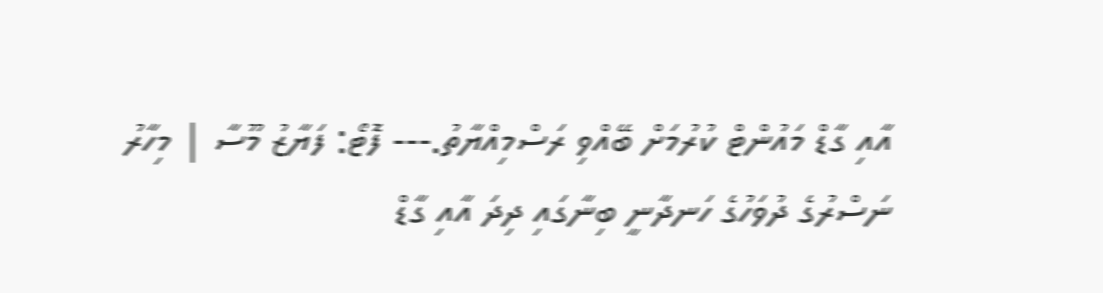އާއި ގާޑް މައުންޓް ކުރުމަށް ބޭއްވި ރަސްމިއްޔާތު.--- ފޮޓޯ: ފަޔާޒު މޫސާ | މިހާރު
ނަސްރުގެ ދުވަހުގެ ހަނދާނީ ބިނާގައި ދިދަ އާއި ގާޑް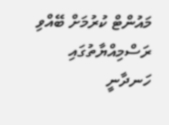މައުންޓް ކުރުމަށް ބޭއްވި ރަސްމިއްޔާތުގައި ހަނދާނީ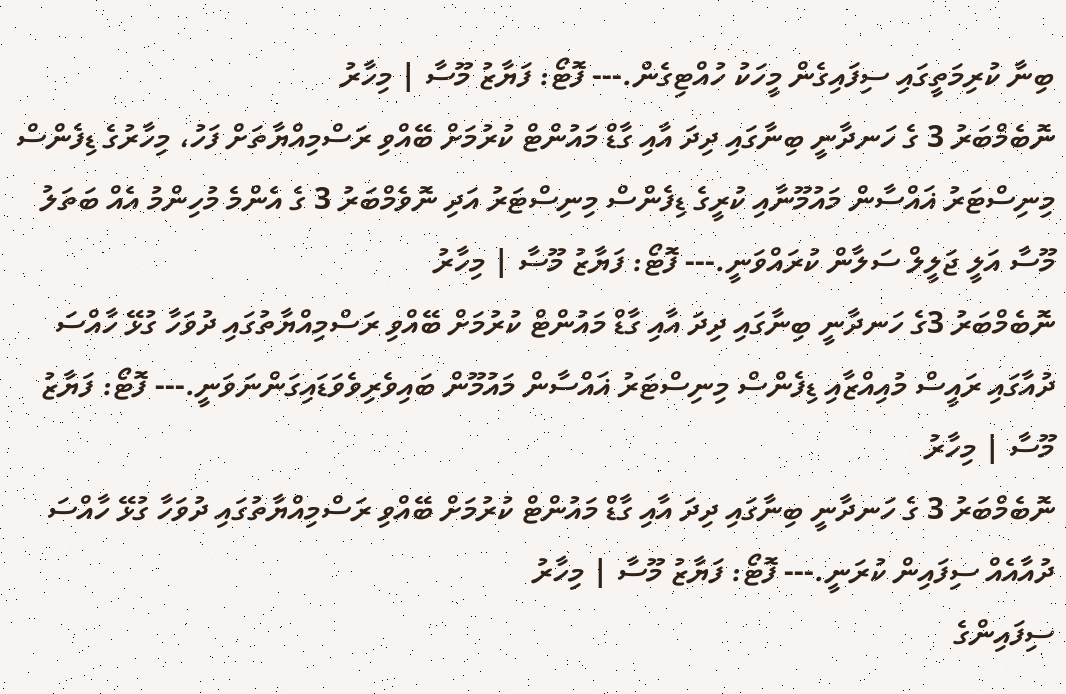ބިނާ ކުރިމަތީގައި ސިފައިގެން މީހަކު ހުއްޓިގެން.--- ފޮޓޯ: ފަޔާޒު މޫސާ | މިހާރު
ނޮބެމްބަރު 3 ގެ ހަނދާނީ ބިނާގައި ދިދަ އާއި ގާޑް މައުންޓް ކުރުމަށް ބޭއްވި ރަސްމިއްޔާތަށް ފަހު، މިހާރުގެ ޑިފެންސް މިނިސްޓަރު ޣައްސާން މައުމޫނާއި ކުރީގެ ޑިފެންސް މިނިސްޓަރު އަދި ނޮވެމްބަރު 3 ގެ އެންމެ މުހިންމު އެއް ބަތަލު މޫސާ އަލީ ޖަލީލް ސަލާން ކުރައްވަނީ.--- ފޮޓޯ: ފަޔާޒު މޫސާ | މިހާރު
ނޮބެމްބަރު 3ގެ ހަނދާނީ ބިނާގައި ދިދަ އާއި ގާޑް މައުންޓް ކުރުމަށް ބޭއްވި ރަސްމިއްޔާތުގައި ދުވަހާ ގުޅޭ ހާއްސަ ދުއާގައި ރައީސް މުއިއްޒާއި ޑިފެންސް މިނިސްޓަރު ޣައްސާން މައުމޫން ބައިވެރިވެވަޑައިގަންނަވަނީ.--- ފޮޓޯ: ފަޔާޒު މޫސާ | މިހާރު
ނޮބެމްބަރު 3 ގެ ހަނދާނީ ބިނާގައި ދިދަ އާއި ގާޑް މައުންޓް ކުރުމަށް ބޭއްވި ރަސްމިއްޔާތުގައި ދުވަހާ ގުޅޭ ހާއްސަ ދުއާއެއް ސިފައިން ކުރަނީ.--- ފޮޓޯ: ފަޔާޒު މޫސާ | މިހާރު
ސިފައިންގެ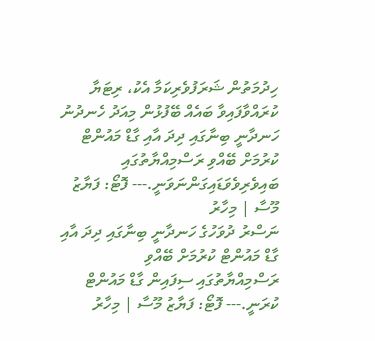ހިދުމަތުން ޝަރަފުވެރިކަމާ އެކު، ރިޓަޔާ ކުރައްވާފައިވާ ބައެއް ބޭފުޅުން މިއަދު ހެނދުނު ހަނދާނީ ބިނާގައި ދިދަ އާއި ގާޑް މައުންޓް ކުރުމަށް ބޭއްވި ރަސްމިއްޔާތުގައި ބައިވެރިވެވަޑައިގަންނަވަނީ.--- ފޮޓޯ: ފަޔާޒު މޫސާ | މިހާރު
ނަސްރު ދުވަހުގެ ހަނދާނީ ބިނާގައި ދިދަ އާއި ގާޑް މައުންޓް ކުރުމަށް ބޭއްވި ރަސްމިއްޔާތުގައި ސިފައިން ގާޑް މައުންޓް ކުރަނީ.--- ފޮޓޯ: ފަޔާޒު މޫސާ | މިހާރު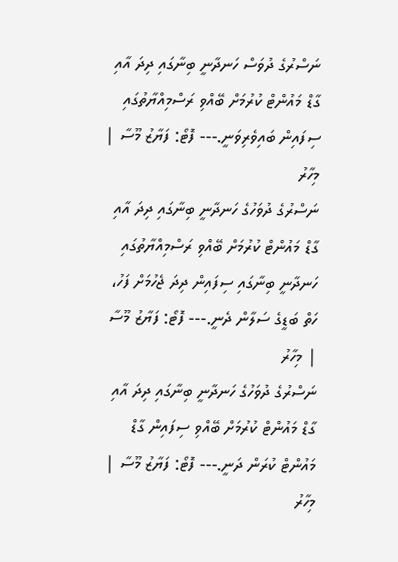ނަސްރުގެ ދުވަސް ހަނދާނީ ބިނާގައި ދިދަ އާއި ގާޑް މައުންޓް ކުރުމަށް ބޭއްވި ރަސްމިއްޔާތުގައި ސިފައިން ބައިވެރިވަނީ.--- ފޮޓޯ: ފަޔާޒު މޫސާ | މިހާރު
ނަސްރުގެ ދުވަހުގެ ހަނދާނީ ބިނާގައި ދިދަ އާއި ގާޑް މައުންޓް ކުރުމަށް ބޭއްވި ރަސްމިއްޔާތުގައި ހަނދާނީ ބިނާގައި ސިފައިން ދިދަ ޖެހުމަށް ފަހު، ހަތް ބަޑީގެ ސަލާން ދެނީ.--- ފޮޓޯ: ފަޔާޒު މޫސާ | މިހާރު
ނަސްރުގެ ދުވަހުގެ ހަނދާނީ ބިނާގައި ދިދަ އާއި ގާޑް މައުންޓް ކުރުމަށް ބޭއްވި ސިފައިން ގާޑް މައުންޓް ކުރަން ދަނީ.--- ފޮޓޯ: ފަޔާޒު މޫސާ | މިހާރު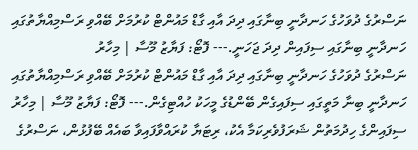ނަސްރުގެ ދުވަހުގެ ހަނދާނީ ބިނާގައި ދިދަ އާއި ގާޑް މައުންޓް ކުރުމަށް ބޭއްވި ރަސްމިއްޔާތުގައި ހަނދާނީ ބިނާގައި ސިފައިން ދިދަ ޖަހަނީ.--- ފޮޓޯ: ފަޔާޒު މޫސާ | މިހާރު
ނަސްރުގެ ދުވަހުގެ ހަނދާނީ ބިނާގައި ދިދަ އާއި ގާޑް މައުންޓް ކުރުމަށް ބޭއްވި ރަސްމިއްޔާތުގައި ހަނދާނީ ބިނާ މަތީގައި ސިފައިގެން ބޭންޑުގެ މީހަކު ހުއްޓިގެން.--- ފޮޓޯ: ފަޔާޒު މޫސާ | މިހާރު
ސިފައިންގެ ހިދުމަތުން ޝަރަފުވެރިކަމާ އެކު، ރިޓަޔާ ކުރައްވާފައިވާ ބައެއް ބޭފުޅުން، ނަސްރުގެ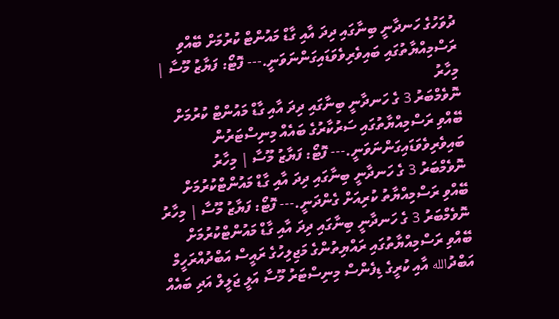ދުވަހުގެ ހަނދާނީ ބިނާގައި ދިދަ އާއި ގާޑް މައުންޓް ކުރުމަށް ބޭއްވި ރަސްމިއްޔާތުގައި ބައިވެރިވެވަޑައިގަންނަވަނީ.--- ފޮޓޯ: ފަޔާޒު މޫސާ | މިހާރު
ނޮވެމްބަރު 3 ގެ ހަނދާނީ ބިނާގައި ދިދަ އާއި ގާޑް މައުންޓް ކުރުމަށް ބޭއްވި ރަސްމިއްޔާތުގައި ސަރުކާރުގެ ބައެއް މިނިސްޓަރުން ބައިވެރިވެވަޑައިގަންނަވަނީ.--- ފޮޓޯ: ފަޔާޒު މޫސާ | މިހާރު
ނޮވެމްބަރު 3 ގެ ހަނދާނީ ބިނާގައި ދިދަ އާއި ގާޑް މައުންޓްކުރުމަށް ބޭއްވި ރަސްމިއްޔާތު ކުރިއަށް ގެންދަނީ.--- ފޮޓޯ: ފަޔާޒު މޫސާ | މިހާރު
ނޮވެމްބަރު 3 ގެ ހަނދާނީ ބިނާގައި ދިދަ އާއި ގާޑް މައުންޓްކުރުމަށް ބޭއްވި ރަސްމިއްޔާތުގައި ރައްޔިތުންގެ މަޖިލިހުގެ ރައީސް އަބްދުއްރަހީމް އަބްދުالله އާއި ކުރީގެ ޑިފެންސް މިނިސްޓަރު މޫސާ އަލީ ޖަލީލް އަދި ބައެއް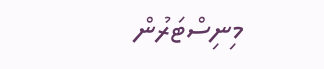މިނިސްޓަރުން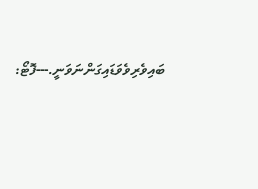ބައިވެރިވެވަޑައިގަންނަވަނީ.---ފޮޓޯ: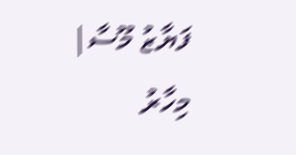ފަޔާޒު މޫސާ| މިހާރު